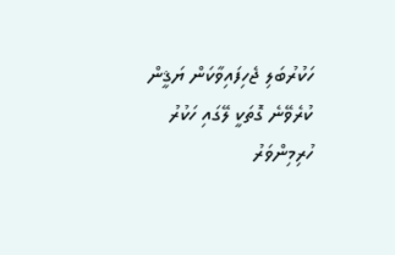ހަކުރުބަލި ޖެހިފައިވާކަން ޔަޤީން ކުރެވޭނެ ގޮތަކީ ލޭގައި ހަކުރު ހުރިމިންވަރު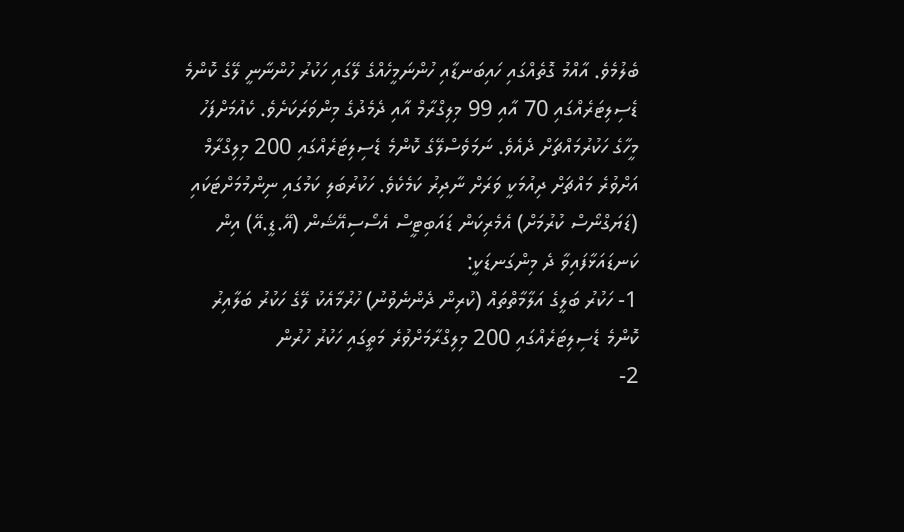ބެލުމެވެ. އާއްމު ގޮތެއްގައި ހައިބަނޑާއި ހުންނަމީހެއްގެ ލޭގައި ހަކުރު ހުންނާނީ ލޭގެ ކޮންމެ ޑެސިލިޓަރެއްގައި 70 އާއި 99 މިލިގްރާމް އާއި ދެމެދުގެ މިންވަރަކަށެވެ. ކެއުމަށްފަހު މީހާގެ ހަކުރުމައްޗަށް ދެއެވެ. ނަމަވެސްލޭގެ ކޮންމެ ޑެސިލިޓަރެއްގައި 200 މިލިގްރާމް އަށްވުރެ މައްޗަށް ދިއުމަކީ ވަރަށް ނާދިރު ކަމެކެވެ. ހަކުރުބަލި ކަމުގައި ނިންމުމަށްޓަކައި (ޑަޔަގްނޯސް ކުރުމަށް) އެމެރިކަން ޑައަބިޓީސް އެސޯސިއޭޝަން (އޭ.ޑީ.އޭ) އިން ކަނޑައަޅާފައިވާ ދެ މިންގަނޑަކީ:
1- ހަކުރު ބަލީގެ އަލާމާތްތައް (ކުރިން ދެންނެވުނު) ހުރުމާއެކު ލޭގެ ހަކުރު ބަލާއިރު ކޮންމެ ޑެސިލިޓަރެއްގައި 200 މިލިގްރާމަށްވުރެ މަތީގައި ހަކުރު ހުރުން
2-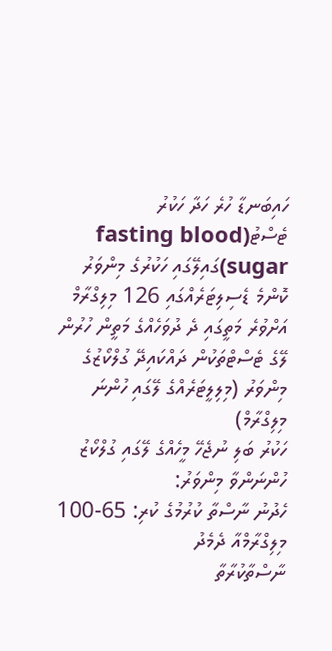ހައިބަނޑާ ހުރެ ހަދާ ހަކުރު ޓެސްޓު(fasting blood sugar)ގައިލޭގައި ހަކުރުގެ މިންވަރު ކޮންމެ ޑެސިލިޓަރެއްގައި 126 މިލިގްރާމް އަށްވުރެ މަތީގައި ދެ ދުވަހެއްގެ މަތީން ހުރުން
ލޭގެ ޓެސްޓްތަކުން ދައްކައިދޭ ގުލްކޯޒުގެ މިންވަރު (މިލިލީޓަރެއްގެ ލޭގައި ހުންނަ މިލިގްރާމް)
ހަކުރު ބަލި ނުޖެހޭ މީހެއްގެ ލޭގައި ގުލްކޯޒު ހުންނަންވާ މިންވަރު:
ހެދުނު ނާސްތާ ކުރުމުގެ ކުރި: 65-100 މިލިގްރާމްއާ ދެމެދު
ނާސްތާކުރާތާ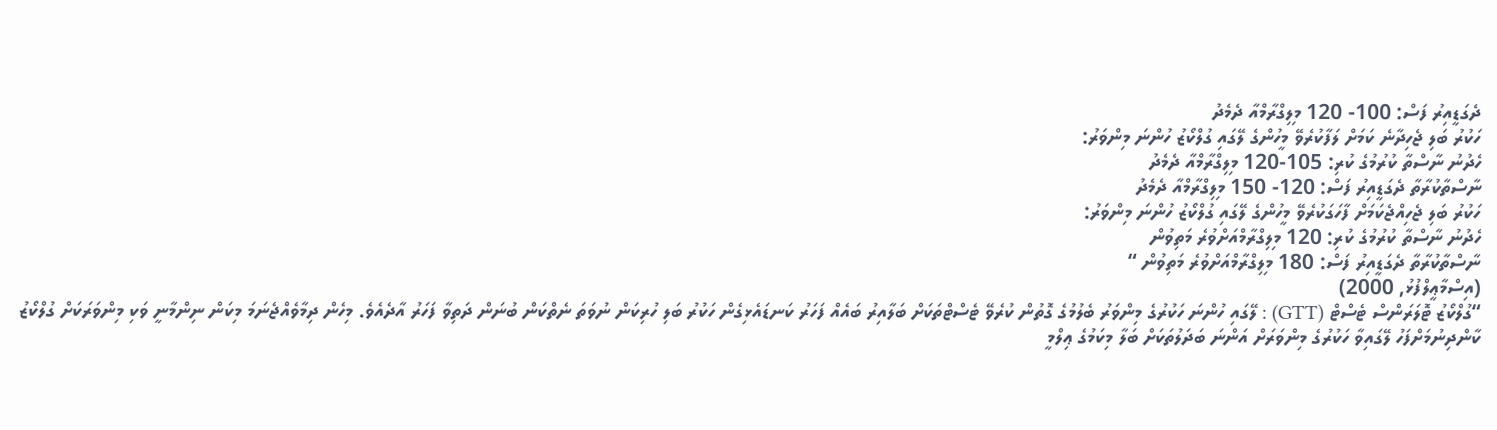ދެގަޑީއިރު ފަސް: 100- 120 މިލިގްރާމްއާ ދެމެދު
ހަކުރު ބަލި ޖެހިދާނެ ކަމަށް ލަފާކުރެވޭ މީހުންގެ ލޭގައި ގުލްކޯޒު ހުންނަ މިންވަރު:
ހެދުނު ނާސްތާ ކުރުމުގެ ކުރި: 105-120 މިލިގްރާމްއާ ދެމެދު
ނާސްތާކުރާތާ ދެގަޑީއިރު ފަސް: 120- 150 މިލިގްރާމްއާ ދެމެދު
ހަކުރު ބަލި ޖެހިއްޖެކަމަށް ފާހަގަކުރެވޭ މީހުންގެ ލޭގައި ގުލްކޯޒު ހުންނަ މިންވަރު:
ހެދުނު ނާސްތާ ކުރުމުގެ ކުރި: 120 މިލިގްރާމްއަށްވުރެ މަތިވުން
ނާސްތާކުރާތާ ދެގަޑީއިރު ފަސް: 180 މިލިގްރާމްއަށްވުރެ މަތިވުން “
(އިސްމާޢީލްފުޅު, 2000)
“ގުލްކޯޒު ޓޮލަރަންސް ޓެސްޓް (GTT) : ލޭގައި ހުންނަ ހަކުރުގެ މިންވަރު ބެލުމުގެ ގޮތުން ކުރެވޭ ޓެސްޓްތަކަށް ބަލާއިރު ބައެއް ފަހަރު ކަނޑައެޅިގެން ހަކުރު ބަލި ހުރިކަން ނުވަތަ ނެތްކަން ބުނަން ދަތިވާ ފަހަރު އާދެއެވެ. މިހެން ދިމާވެއްޖެނަމަ މިކަން ނިންމާނީ ވަކި މިންވަރަކަށް ގުލްކޯޒު ކާންދިނުމަށްފަހު ލޭގައިވާ ހަކުރުގެ މިންވަރަށް އަންނަ ބަދަލުތަކަށް ބަލާ މިކަމުގެ ޢިލްމީ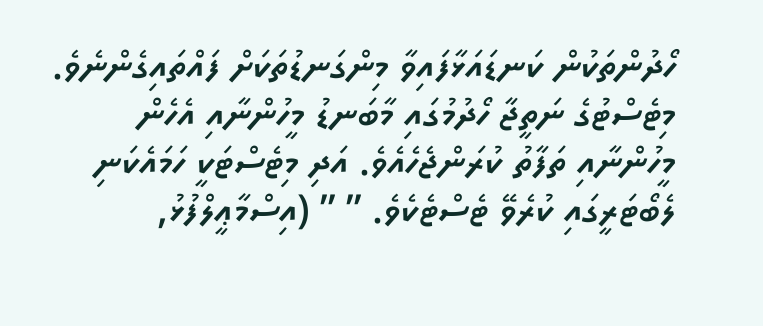ހޯދުންތަކުން ކަނޑައަޅާފައިވާ މިންގަނޑުތަކަށް ފައްތައިގެންނެވެ. މިޓެސްޓުގެ ނަތީޖާ ހޯދުމުގައި މާބަނޑު މީހުންނާއި އެހެން މީހުންނާއި ތަފާތު ކުރަންޖެހެއެވެ. އަދި މިޓެސްޓަކީ ހަމައެކަނި ލެބޯޓަރީގައި ކުރެވޭ ޓެސްޓެކެވެ. ” ” (އިސްމާޢީލްފުޅު,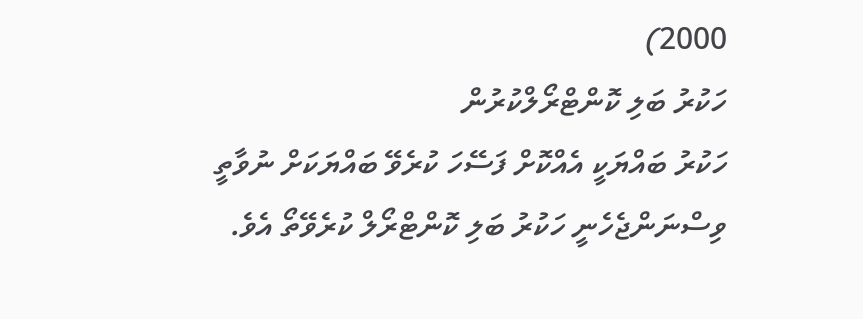2000)
ހަކުރު ބަލި ކޮންޓްރޯލްކުރުން
ހަކުރު ބައްޔަކީ އެއްކޮށް ފަސޭހަ ކުރެވޭ ބައްޔަކަށް ނުވާތީ ވިސްނަންޖެހެނީ ހަކުރު ބަލި ކޮންޓްރޯލް ކުރެވޭތޯ އެވެ.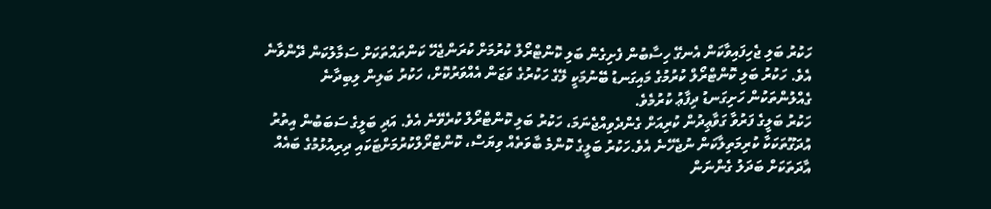ހަކުރު ބަލި ޖެހިފައިވާކަން އެނގޭ ހިސާބުން ފެށިގެން ބަލި ކޮންޓްރޯލް ކުރުމަށް ކުރަންޖެހޭ ކަންތައްތަކަށް ސަމާލުކަން ދޭންވާނެ އެވެ. ހަކުރު ބަލި ކޮންޓްރޯލް ކުރުމުގެ މައިގަނޑު ބޭނުމަކީ ލޭގެ ހަކުރުގެ ވަޒަން އެއްވަރުކޮށް، ހަކުރު ބަލިން ލިބިދާނެ ގެއްލުންތަކުން ހަށިގަނޑު ދިފާޢު ކުރުމެވެ.
ހަކުރު ބަލީގެ ފަރުވާ ގަވާޢިދުން ކުރިއަށް ގެންދެވިއްޖެނަމަ، ހަކުރު ބަލި ކޮންޓްރޯލް ކުރެވޭނެ އެވެ. އަދި ބަލީގެ ސަބަބުން އިތުރު އުދަގޫތަކަކާ ކުރިމަތިލާކަން ނުޖެހޭނެ އެވެ.ހަކުރު ބަލީގެ ކޮންމެ ބާވަތެއް ވިޔަސް، ކޮންޓްރޯލްކުރުމަށްޓަކައި ދިރިއުޅުމުގެ ބައެއް އާދަތަކަށް ބަދަލު ގެންނަން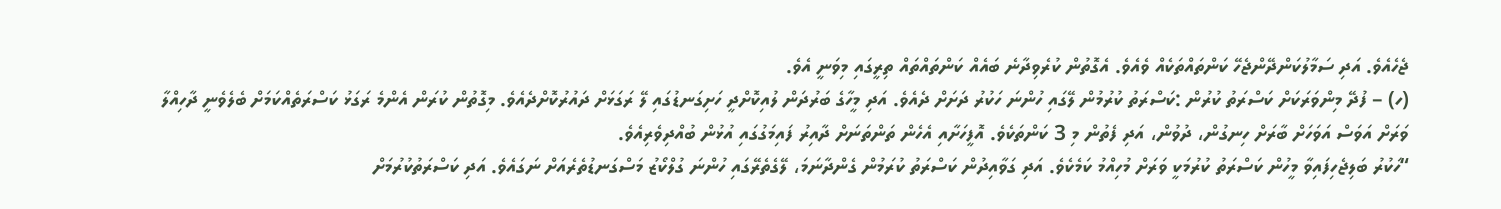ޖެހެއެވެ. އަދި ސަމާލުކަންދޭންޖެހޭ ކަންތައްތަކެއް ވެއެވެ. އެގޮތުން ކުރެވިދާނެ ބައެއް ކަންތައްތައް ތިރީގައި މިވަނީ އެވެ.
(ހ) – ފުދޭ މިންވަރަކަށް ކަސްރަތު ކުރުން :ކަސްރަތު ކުރުމުން ލޭގައި ހުންނަ ހަކުރު ދަށަށް ދެއެވެ. އަދި މީހާގެ ބަރުދަން ލުއިކޮށްދީ ހަށިގަނޑުގައި ލޭ ރަގަޅަށް ދައުރުކޮށްދެއެވެ. މިގޮތުން ކުރަން އެންމެ ރަގަޅު ކަސްރަތެއްކަމަށް ބެލެވެނީ ދާހިއްލާ ވަރަށް އަވަސް އަވަހަށް ބާރަށް ހިނގުން، ދުވުން، އަދި ފެތުން މި 3 ކަންތަކެވެ. އޮފީހަށާއި އެހެން ތަންތަނަށް ދާއިރު ފައިމަގުގައި އުޅުން ބުއްދިވެރިއެވެ.
“ހަކުރު ބަލިޖެހިފައިވާ މީހުން ކަސްރަތު ކުރުމަކީ ވަރަށް މުހިއްމު ކަމެކެވެ. އަދި ގަވާއިދުން ކަސްރަތު ކުރަމުން ގެންދާނަމަ، ލޭގެތެރޭގައި ހުންނަ ގުލްކޯޒު މަސްގަނޑުތެރެއަށް ނަގައެވެ. އަދި ކަސްރަތުކުރުމަށް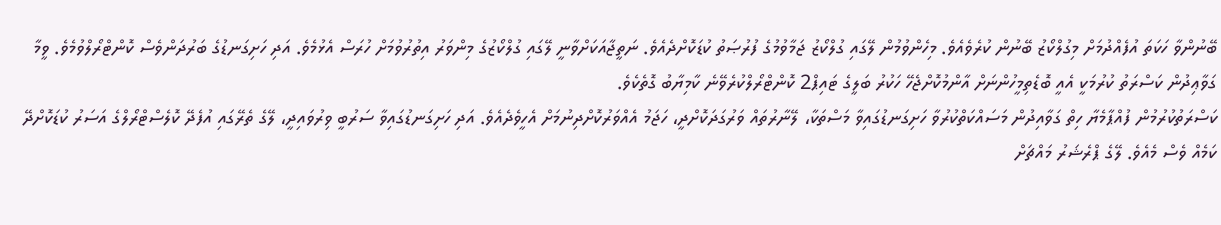ބޭނުންވާ ހަކަތަ އުފެއްދުމަށް މިގުލްކޯޒު ބޭނުން ކުރެވެއެވެ. މިހެންވުމުން ލޭގައި ގުލްކޯޒު ޖަމާވުމުގެ ފުރުޞަތު ކުޑަކޮށްދެއެވެ. ނަތީޖާއަކަށްވާނީ ލޭގައި ގުލްކޯޒުގެ މިންވަރު އިތުރުވުމަށް ހުރަސް އެޅުމެވެ. އަދި ހަށިގަނޑުގެ ބަރުދަންވެސް ކޮންޓްރޯލްވުމެވެ. ވީމާ ގަވާޢިދުން ކަސްރަތު ކުރުމަކީ އެއީ ބޮޑެތިމީހުންނަށް އާންމުކޮށްޖެހޭ ހަކުރު ބަލީގެ ޓައިޕް2 ކޮންޓްރޯލްކުރެވޭނެ ކާމިޔާބު ގޮތެކެވެ.
ކަސްރަތުކުރުމުން ފުއްޕާމެޔާ ހިތް ގަވާއިދުން މަސައްކަތްކުރުވާ ހަށިގަނޑުގައިވާ މަސްތަކާ، ލޭނާރުތައް ވަރުގަދަކޮށްދީ، ހަޖަމު އެއްވަރުކޮށްދިނުމަށް އެހީވެދެއެވެ. އަދި ހަށިގަނޑުގައިވާ ސަރުބީ ވިރުވައިދީ، ލޭގެ ތެރޭގައި އުފެދޭ ކޮލެސްޓްރޯލްގެ އަސަރު ކުޑަކޮށްދޭ ކަމެއް ވެސް މެއެވެ. ލޭގެ ޕްރެޝަރު މައްޗަށް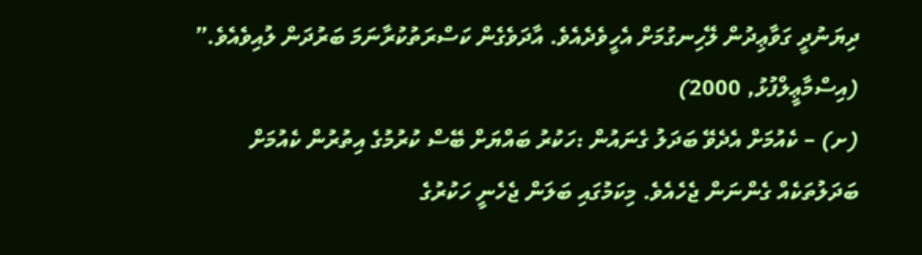ދިޔަނުދީ ގަވާޢިދުން ލޭހިނގުމަށް އެހީވެދެއެވެ. އާދަވެގެން ކަސްރަތުކުރާނަމަ ބަރުދަން ލުއިވެއެވެ.” (އިސްމާޢީލްފުޅު, 2000)
(ށ) – ކެއުމަށް އެދެވޭ ބަދަލު ގެނައުން :ހަކުރު ބައްޔަށް ބޭސް ކުރުމުގެ އިތުރުން ކެއުމަށް ބަދަލުތަކެއް ގެންނަން ޖެހެއެވެ. މިކަމުގައި ބަލަން ޖެހެނީ ހަކުރުގެ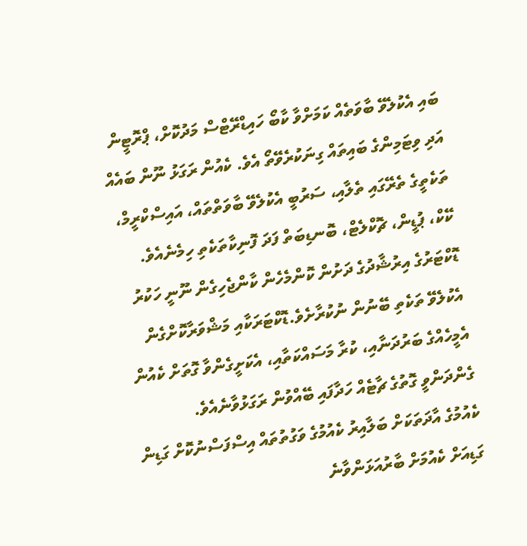ބައި އެކުލެވޭ ބާވަތެއް ކަމަށްވާ ކާބޯ ހައިޑްރޭޓްސް މަދުކޮށް، ޕްރޮޓީން އަދި ވިޓަމިންގެ ބައިތައް ގިނަކުރެވޭތޯ އެވެ. ކެއުން ރަގަޅު ނޫން ބައެއް ތަކެތީގެ ތެރޭގައި ތެލާއި، ސަރުބީ އެކުލެވޭ ބާވަތްތައް، އައިސްކްރީމް، ކޭކް، ޕުޑީން، ޗޮކްލެޓް، ބޮނޑިބަތް ފަދަ ފޮނިކާތަކެތި ހިމެނެއެވެ. ޑޮކްޓަރުގެ އިރުޝާދުގެ ދަށުން ކޮންމެހެން ކާންޖެހިގެން ނޫނީ ހަކުރު އެކުލެވޭ ތަކެތި ބޭނުން ނުކުރާށެވެ.ޑޮކްޓަރަކާއި މަޝްވަރާކޮށްގެން އެމީހެއްގެ ބަރުދަނާއި، ކުރާ މަސައްކަތާއި، އެކަށީގެންވާ ގޮތަށް ކެއުން ގެންދަންވީ ގޮތުގެ ޗާޓެއް ހަދާފައި ބޭއްވުން ރަގަޅުވާނެއެވެ.
ކެއުމުގެ އާދަތަކަށް ބަލާއިރު ކެއުމުގެ ވަގުތުތައް އިސްފަސްނުކޮށް ގަޑިން ގަޑިއަށް ކެއުމަށް ބާރުއަޅަންވާނެ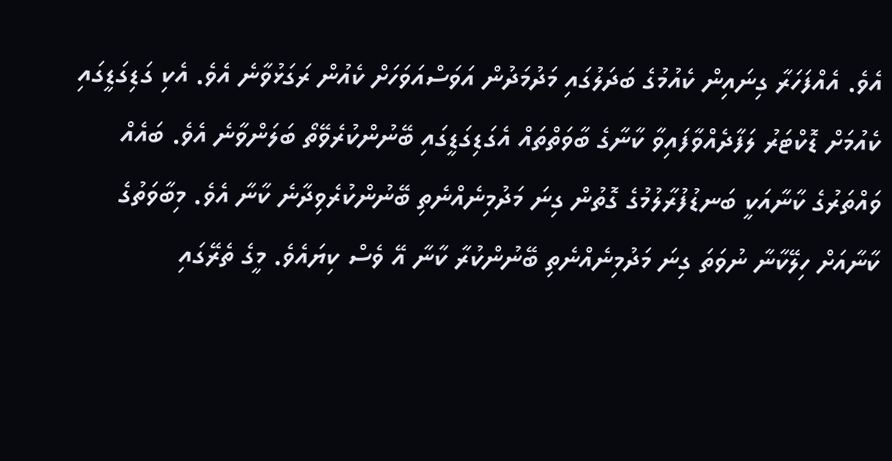އެވެ. އެއްފަހަރާ ގިނައިން ކެއުމުގެ ބަދަލުގައި މަދުމަދުން އަވަސްއަވަހަށް ކެއުން ރަގަޅުވާނެ އެވެ. އެކި ގަޑިގަޑީގައި ކެއުމަށް ޑޮކްޓަރު ލަފާދެއްވާފައިވާ ކާނާގެ ބާވަތްތައް އެގަޑިގަޑީގައި ބޭނުންކުރެވޭތޯ ބަލަންވާނެ އެވެ. ބައެއް ވައްތަރުގެ ކާނާއަކީ ބަނޑުފުރާލުމުގެ ގޮތުން ގިނަ މަދުމިނެއްނެތި ބޭނުންކުރެވިދާނެ ކާނާ އެވެ. މިބާވަތުގެ ކާނާއަށް ހިލޭކާނާ ނުވަތަ ގިނަ މަދުމިނެއްނެތި ބޭނުންކުރާ ކާނާ އޭ ވެސް ކިޔައެވެ. މީގެ ތެރޭގައި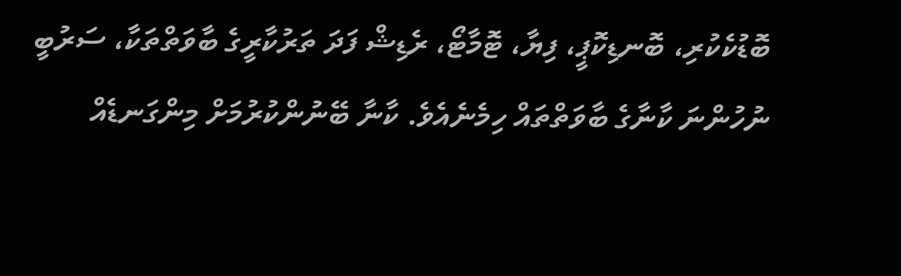ބޮޑުކެކުރި، ބޮނޑިކޮޕީ، ފިޔާ، ޓޮމާޓޯ، ރެޑިޝް ފަދަ ތަރުކާރީގެ ބާވަތްތަކާ، ސަރުބީ ނުހުންނަ ކާނާގެ ބާވަތްތައް ހިމެނެއެވެ. ކާނާ ބޭނުންކުރުމަށް މިންގަނޑެއް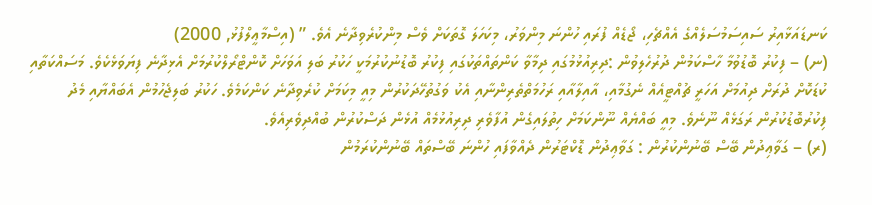ކަނޑައަޅާއިރު ސައިސަމުސަލެއްގެ އެއްޗެހި، ޖޯޑެއް ފުރައި ހުންނަ މިންވަރު، މިކަހަލަ ގޮތަކަށް ވެސް މިންކުރެވިދާނެ އެވެ. ” (އިސްމާޢީލްފުޅު, 2000)
(ނ) – ފިކުރު ބޮޑުވުމާ ހާސްކަމުން ދުރުހެލިވުން :ދިރިއުޅުމުގައި ދިމާވާ ކަންތައްތަކުގައި ފިކުރު ބޮޑުނުކުރުމަކީ ހަކުރު ބަލި އަވަހަށް ކޮންޓްރޯލްކުރުމަށް އެޅިދާނެ ފިޔަވަޅެކެވެ. މަސައްކަތާއި ކުޑަކޮށް ދުރަށް ދިއުމަށް އަހަރީ ޗުއްޓީއެއް ނެގުމާއި، އާއިލާއާއި ރަހުމަތްތެރިންނާއި އެކު ވަގުތުހޭދަކުރުން މިއީ މިކަމަށް ކުރެވިދާނެ ކަންކަމެވެ. ހަކުރު ބަލިޖެހުމުން އެބައްޔާއި މެދު ފިކުރުބޮޑުކުރުން ރަގަޅެއް ނޫނެވެ. މިއީ ބައްޔެއް ނޫންކަމަށް ހިތުލައިގެން އުފާވެރި ދިރިއުޅުމެއް އުޅެން ދަސްކުރުން ބުއްދިވެރިއެވެ.
(ރ) – ގަވާޢިދުން ބޭސް ބޭނުންކުރުން : ގަވާޢިދުން ޑޮކްޓަރުން ދެއްވާފައި ހުންނަ ބޭސްތައް ބޭނުންކުރަމުން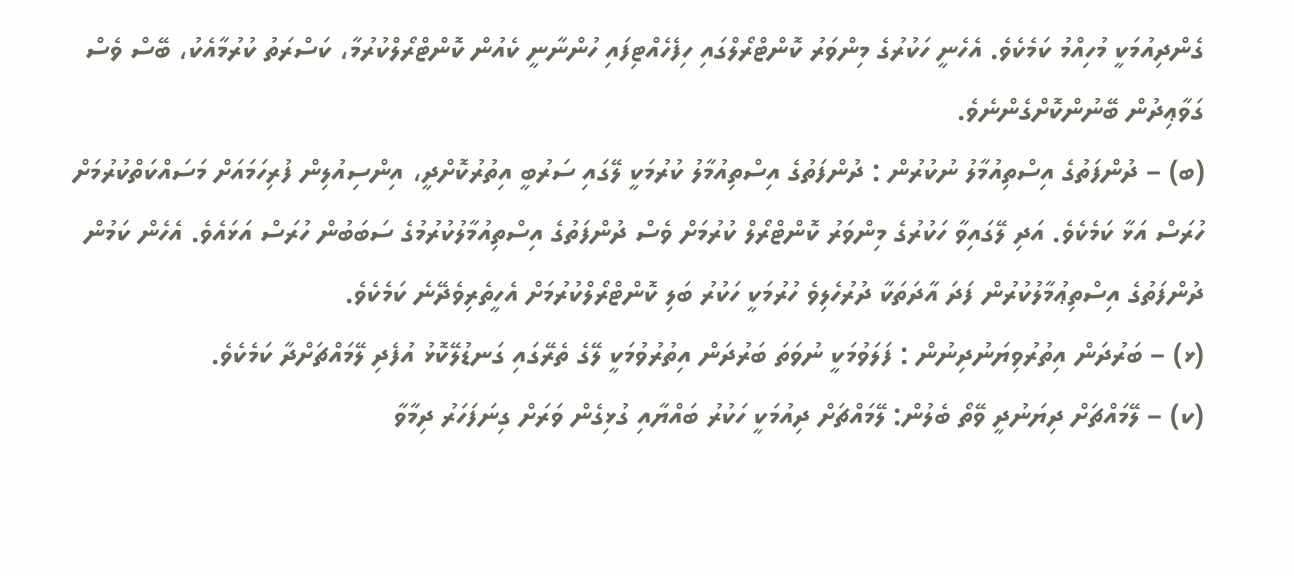ގެންދިއުމަކީ މުހިއްމު ކަމެކެވެ. އެހެނީ ހަކުރުގެ މިންވަރު ކޮންޓްރޯލްގައި ހިފެހެއްޓިފައި ހުންނާނީ ކެއުން ކޮންޓްރޯލްކުރުމާ، ކަސްރަތު ކުރުމާއެކު، ބޭސް ވެސް ގަވާޢިދުން ބޭނުންކޮށްގެންނެވެ.
(ބ) – ދުންފަތުގެ އިސްތިއުމާލު ނުކުރުން : ދުންފަތުގެ އިސްތިއުމާލު ކުރުމަކީ ލޭގައި ސަރުބީ އިތުރުކޮށްދީ، އިންސިއުލިން ފުރިހަމައަށް މަސައްކަތްކުރުމަށް ހުރަސް އަޅާ ކަމެކެވެ. އަދި ލޭގައިވާ ހަކުރުގެ މިންވަރު ކޮންޓްރޯލް ކުރުމަށް ވެސް ދުންފަތުގެ އިސްތިއުމާލުކުރުމުގެ ސަބަބުން ހުރަސް އަޅައެވެ. އެހެން ކަމުން ދުންފަތުގެ އިސްތިޢުމާލުކުރުން ފަދަ އާދަތަކާ ދުރުހެލިވެ ހުރުމަކީ ހަކުރު ބަލި ކޮންޓްރޯލްކުރުމަށް އެހީތެރިވެދޭނެ ކަމެކެވެ.
(ޅ) – ބަރުދަން އިތުރުވިޔަނުދިނުން : ފަލަވުމަކީ ނުވަތަ ބަރުދަން އިތުރުވުމަކީ ލޭގެ ތެރޭގައި ގަނޑުލޭކޮޅު އުފެދި ލޭމައްޗަށްދާ ކަމެކެވެ.
(ކ) – ލޭމައްޗަށް ދިޔަނުދީ ވޭތޯ ބެލުން: ލޭމައްޗަށް ދިއުމަކީ ހަކުރު ބައްޔާއި ގުޅިގެން ވަރަށް ގިނަފަހަރު ދިމާވާ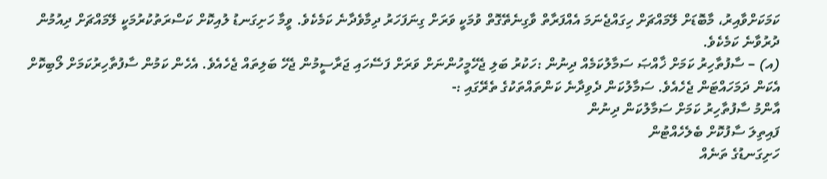ކަމަކަށްވާއިރު، މާބޮޑަށް ލޭމައްޗަށް ހިގައްޖެނަމަ އެއްފަރާތް ވާގިނެތޭގޮތް ވުމަކީ ވަރަށް ގިނަފަހަރު ދިމާވެދާނެ ކަމެކެވެ. ވީމާ ހަށިގަނޑު ލުއިކޮށް ކަސްރަތުކުރުމަކީ ލޭމައްޗަށް ދިއުމުން ދުރުވާނެ ކަމެކެވެ.
(އ) – ސާފުތާހިރު ކަމަށް ޚާއްޞަ ސަމާލުކަމެއް ދިނުން :ހަކުރު ބަލި ޖެހޭމީހުންނަށް ވަރަށް ފަސޭހައި ޖަރާސީމުން ޖެހޭ ބަލިތައް ޖެހެއެވެ. އެހެން ކަމުން ސާފުތާހިރުކަމަށް ލޯބިކޮށް އެކަން ދަމަހައްޓަން ޖެހެއެވެ. ސަމާލުކަން ދެވިދާނެ ކަންތައްތަކުގެ ތެރޭގައި :-
އާންމު ސާފުތާހިރު ކަމަށް ސަމާލުކަން ދިނުން
ފައިތިލަ ސާފުކޮށް ބެލެހެއްޓުން
ހަށިގަނޑުގެ ތަނެއް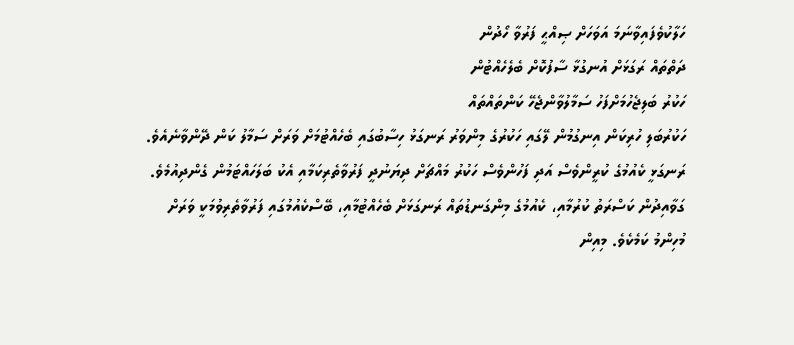ހަލާކުވެފައިވާނަމަ އަވަހަށް ޞިއްޙީ ފަރުވާ ހޯދުން
ދަތްތައް ރަގަޅަށް އުނގުޅާ ސާފުކޮށް ބެލެހެއްޓުން
ހަކުރު ބަލިޖެހުމަށްފަހު ސަމާލުވާންޖެހޭ ކަންތައްތައް
ހަކުރުބަލި ހުރިކަން އިނގުމުން ލޭގައި ހަކުރުގެ މިންވަރު ރަނގަޅު ހިސާބުގައި ބެހެއްޓުމަށް ވަރަށް ސަމާލު ކަން ދޭންވާނެއެވެ. ރަނގަޅީ ކެއުމުގެ ކުރީންވެސް އަދި ފަހުންވެސް ހަކުރު މައްޗަށް ދިޔަނުދީ ފަރުވާތެރިކަމާއި އެކު ބަލަހައްޓަމުން ގެންދިއުމެވެ. ގަވާއިދުން ކަސްރަތު ކުރުމާއި، ކެއުމުގެ މިންގަނޑުތައް ރަނގަޅަށް ބެހެއްޓުމާއި، ބޭސްކެއުމުގައި ފަރުވާތެރިވުމަކީ ވަރަށް މުހިންމު ކަމެކެވެ. މިއިން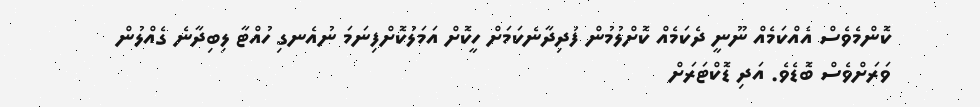ކޮންމެވެސް އެއްކަމެއް ނޫނީ ދެކަމެއް ކޮށްލުމުން ފުދިދާނެކަމަށް ހީކޮށް އަމަލުކޮށްފިނަމަ ނުއެނގި ހުއްޓާ ލިބިދާނެ ގެއްލުން ވަރަށްވެސް ބޮޑެވެ. އަދި ޑޮކްޓަރަށް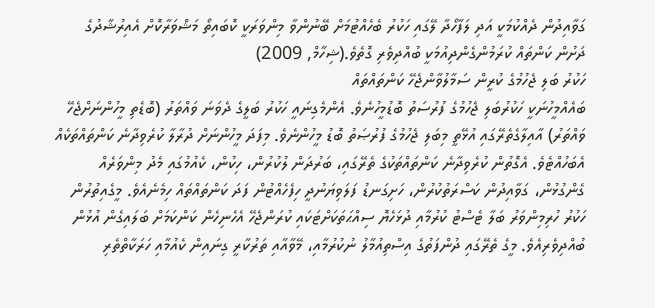ގަވާއިދުން ދެއްކުމަކީ އަދި ލަފާހޯދާ ލޭގައި ހަކުރު ބެހެއްޓުމަށް ބޭނުންވާ މިންވަރަކީ ކޮބައިތޯ މަޝްވަރާކޮށް އެއިރުޝާދުގެ ދަށުން ކަންތައް ކުރަމުންގެންދިއުމަކީ ބުއްދިވެރި ގޮތެވެ.(ޝިހާމް, 2009)
ހަކުރު ބަލި ޖެހުމުގެ ކުރީން ސަމާލުވާންޖެހޭ ކަންތައްތައް
ބައެއްމީހުނަކީ ހަކުރުބަލި ޖެހުމުގެ ފުރުސަތު ބޮޑުމީހުނެވެ. އެންމެގިނައީ ހަކުރު ބަލީގެ ދެވަނަ ވައްތަރު (ބޮޑެތި މީހުންނަށްޖެހޭ ވައްތަރު) އާއިލާގެތެރޭގައި އުޅޭތީ މިބަލި ޖެހުމުގެ ފުރުޞަތު ބޮޑު މީހުންނެވެ. މިފަދަ މީހުންނަށް ދުރާލާ ކުރެވިދާނެ ކަންތައްތަކެއް އެބަހުއްޓެވެ. އެގޮތުން ކުރެވިދާނެ ކަންތައްތަކުގެ ތެރޭގައި، ބަރުދަން ލުކުރުން، ހިކުން، ކެއުމުގައި މެދު މިންވަރެއް ގެންގުޅުން، ގަވާއިދުން ކަސްރަތުކުރުން، ހަށިގަނޑު ފަލަވިޔަނުދީ ހިފެހެއްޓުން ފަދަ ކަންތައްތައް ހިމެނެއެވެ. މީގެއިތުރުން ހަކުރު ހުރިމިންވަރު ބަލާ ޓެސްޓު ކުރުމާއި ދުޅަހެޔޮ ސިއްޙަތަކަށްޓަކައި ކުރަންޖެހޭ އެހެނިހެން ކަންކަމަށް ބަލައިގެން އުޅުން ބުއްދިވެރިއެވެ. މީގެ ތެރޭގައި ދުންފަތުގެ އިސްތިއުމާލު ނުކުރުމާއި، މޭވާއާއި ތަރުކާރީ ގިނައިން ކެއުމާއި ހަރަކާތްތެރި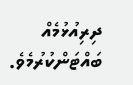ދިރިއުޅުމެއް ބައްޓަންކުރުމެވެ.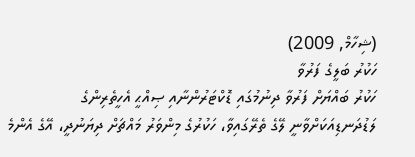(ޝިހާމް, 2009)
ހަކުރު ބަލީގެ ފަރުވާ
ހަކުރު ބައްޔަށް ފަރުވާ ދިނުމުގައި ޑޮކްޓަރުންނާއި ޞިއްޙީ އެހީތެރިންގެ ލަޑުދަނޑިއަކަށްވާނީ ލޭގެ ތެރޭގައިވާ، ހަކުރުގެ މިންވަރު މައްޗަށް ދިޔަނުދީ، އޭގެ އެންމެ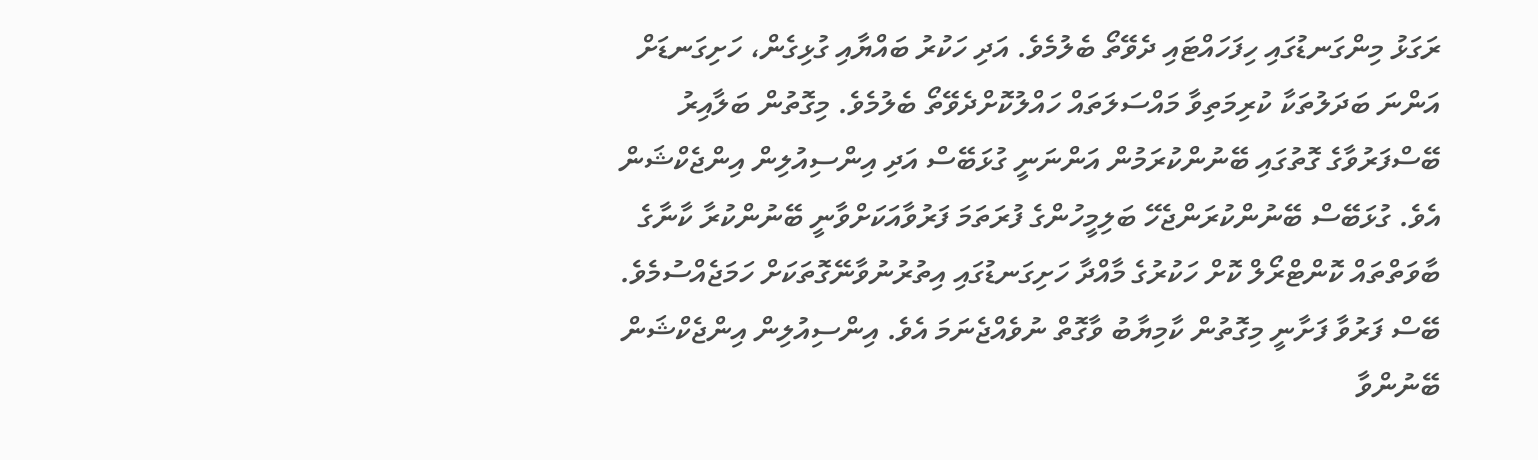ރަގަޅު މިންގަނޑުގައި ހިފަހައްޓައި ދެވޭތޯ ބެލުމެވެ. އަދި ހަކުރު ބައްޔާއި ގުޅިގެން، ހަށިގަނޑަށް އަންނަ ބަދަލުތަކާ ކުރިމަތިވާ މައްސަލަތައް ހައްލުކޮށްދެވޭތޯ ބެލުމެވެ. މިގޮތުން ބަލާއިރު ބޭސްފަރުވާގެ ގޮތުގައި ބޭނުންކުރަމުން އަންނަނީ ގުޅަބޭސް އަދި އިންސިއުލިން އިންޖެކްޝަން އެވެ. ގުޅަބޭސް ބޭނުންކުރަންޖެހޭ ބަލިމީހުންގެ ފުރަތަމަ ފަރުވާއަކަށްވާނީ ބޭނުންކުރާ ކާނާގެ ބާވަތްތައް ކޮންޓްރޯލް ކޮށް ހަކުރުގެ މާއްދާ ހަށިގަނޑުގައި އިތުރުނުވާނޭގޮތަކަށް ހަމަޖެއްސުމެވެ. ބޭސް ފަރުވާ ފަށާނީ މިގޮތުން ކާމިޔާބު ވާގޮތް ނުވެއްޖެނަމަ އެވެ. އިންސިއުލިން އިންޖެކްޝަން ބޭނުންވާ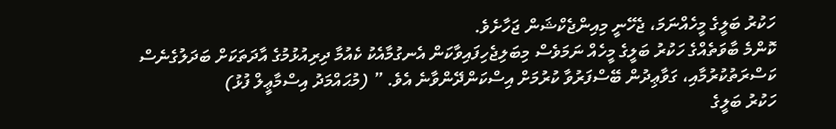ހަކުރު ބަލީގެ މީހެއްނަމަ، ޖެހޭނީ މިއިންޖެކްޝަން ޖަހާށެވެ.
ކޮންމެ ބާވަތެއްގެ ހަކުރު ބަލީގެ މީހެއް ނަމަވެސް މިބަލިޖެހިފައިވާކަން އެނގުމާއެކު ކެއުމާ ދިރިއުޅުމުގެ އާދަތަކަށް ބަދަލުގެނެސް ކަސްރަތުކުރުމާއި، ގަވާޢިދުން ބޭސްފަރުވާ ކުރުމަށް އިސްކަންދޭންވާނެ އެވެ. ” (މުޙައްމަދު އިސްމާޢީލް ފުޅު)
ހަކުރު ބަލީގެ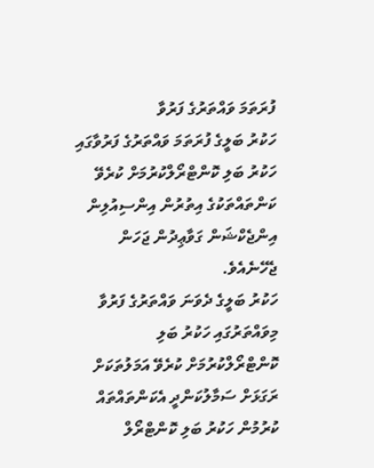ފުރަތަމަ ވައްތަރުގެ ފަރުވާ
ހަކުރު ބަލީގެ ފުރަތަމަ ވައްތަރުގެ ފަރުވާގައި ހަކުރު ބަލި ކޮންޓްރޯލްކުރުމަށް ކުރެވޭ ކަންތައްތަކުގެ އިތުރުން އިންސިއުލިން އިންޖެކްޝަން ގަވާޢިދުން ޖަހަން ޖެހޭނެއެވެ.
ހަކުރު ބަލީގެ ދެވަނަ ވައްތަރުގެ ފަރުވާ
މިވައްތަރުގައި ހަކުރު ބަލި ކޮންޓްރޯލްކުރުމަށް ކުރެވޭ އަމަލުތަކަށް ރަގަޅަށް ސަމާލުކަންދީ އެކަންތައްތައް ކުރުމުން ހަކުރު ބަލި ކޮންޓްރޯލް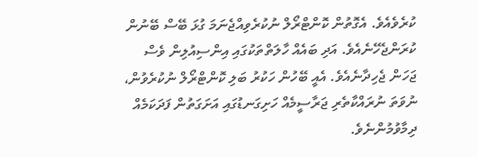ކުރެވެއެވެ. އެގޮތުން ކޮންޓްރޯލް ނުކުރެވިއްޖެނަމަ ގުޅަ ބޭސް ބޭނުން ކުރަންޖެހޭނެއެވެ. އަދި ބައެއް ހާލަތްތަކުގައި އިންސިއުލިން ވެސް ޖަހަން ޖެހިދާނެއެވެ. އެއީ ބޭހުން ހަކުރު ބަލި ކޮންޓްރޯލް ނުކުރެވުން، ނުވަތަ ނުރައްކާތެރި ޖަރާސީމެއް ހަށިގަނޑުގައި އަށަގަތުން ފަދަކަމެއް ދިމާވުމުންނެވެ.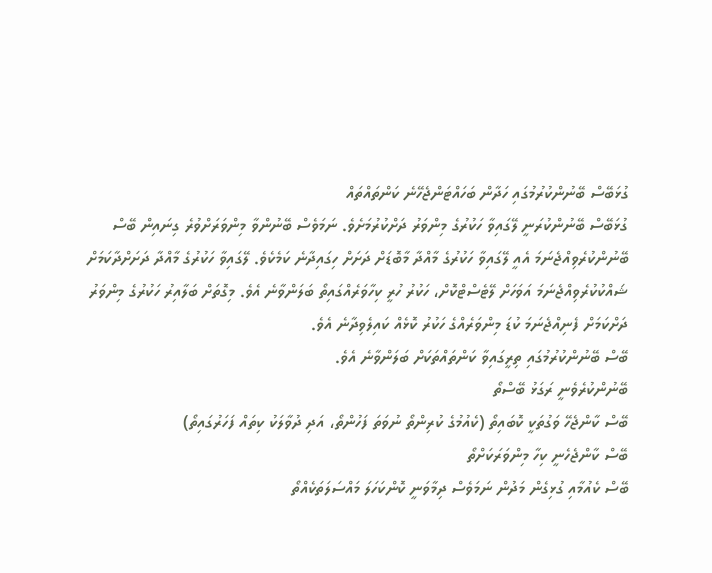ގުޅަބޭސް ބޭނުންކުރުމުގައި ހަދާން ބަހައްޓަންޖެހޭނެ ކަންތައްތައް
ގުޅަބޭސް ބޭނުންކުރަނީ ލޭގައިވާ ހަކުރުގެ މިންވަރު ދަށްކުރުމަށެވެ. ނަމަވެސް ބޭނުންވާ މިންވަރަށްވުރެ ގިނައިން ބޭސް ބޭނުންކުރެވިއްޖެނަމަ އެއީ ލޭގައިވާ ހަކުރުގެ މާއްދާ މާބޮޑަށް ދަށަށް ހިގައިދާނެ ކަމެކެވެ. ލޭގައިވާ ހަކުރުގެ މާއްދާ ދަށަށްދާކަމަށް ޝައްކުކުރެވިއްޖެނަމަ އަވަހަށް ލޭޓެސްޓްކޮށް، ހަކުރު ހުރީ ކިހާވަރެއްގައިތޯ ބަލަންވާނެ އެވެ. މިގޮތަށް ބަލާއިރު ހަކުރުގެ މިންވަރު ދަށްކަމަށް ފެނިއްޖެނަމަ ކުޑަ މިންވަރެއްގެ ހަކުރު ކޮޅެއް ކައިލެވިދާނެ އެވެ.
ބޭސް ބޭނުންކުރުމުގައި ތިރީގައިވާ ކަންތައްތަކަށް ބަލަންވާނެ އެވެ.
ބޭނުންކުރެވެނީ ރަގަޅު ބޭސްތޯ
ބޭސް ކާންޖެހޭ ވަގުތަކީ ކޮބައިތޯ (ކެއުމުގެ ކުރިންތޯ ނުވަތަ ފަހުންތޯ، އަދި ދުވާލަކު ކިތައް ފަހަރުގައިތޯ)
ބޭސް ކާންޖެހެނީ ކިހާ މިންވަރަކަށްތޯ
ބޭސް ކެއުމާއި ގުޅިގެން މަދުން ނަމަވެސް ދިމާވަނީ ކޮންކަހަލަ މައްސަލަތަކެއްތޯ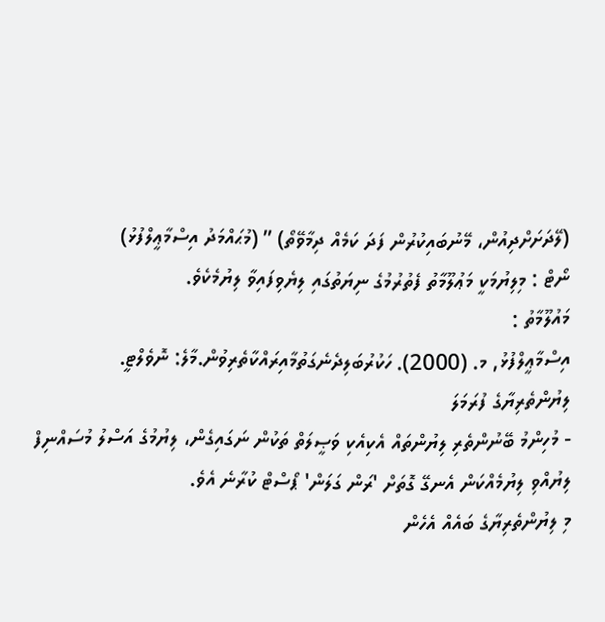(ލޭދަށަށްދިއުން، މޭނުބައިކުރުން ފަދަ ކަމެއް ދިމާވޭތޯ) ” (މުޙައްމަދު އިސްމާޢީލްފުޅު)
ނޯޓް : މިލިޔުމަކީ މަޢުލޫމާތު ފެތުރުމުގެ ނިޔަތުގައި ލިޔެވިފައިވާ ލިޔުމެކެވެ.
މައުލޫމާތު :
އިސްމާޢީލްފުޅު, މ. (2000). ހަކުރުބަލިދެނެގަތުމާއިރައްކާތެރިވުން.މާލެ: ނޮވެލްޓީ.
ލިޔުންތެރިޔާގެ ފުރަމަލަ
- މުހިންމު ބޭނުންތެރި ލިޔުންތައް އެކިއެކި ވަޞީލަތް ތަކުން ނަގައިގެން، ލިޔުމުގެ އަސްލު މުސައްނިފް ލިޔުއްވި ލިޔުމެއްކަން އެނގޭ ގޮތަށް 'ރަން ގަލަން' ޕޯސްޓް ކުރާނެ އެވެ.
މި ލިޔުންތެރިޔާގެ ބައެއް އެހެން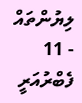ލިޔުންތައް
- 11 ފެބްރުއަރީ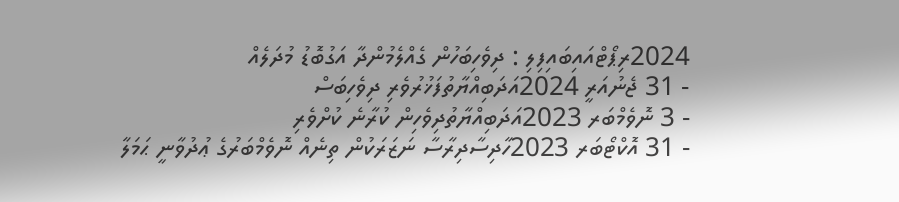2024ރިޕޯޓްއައިބައިފިލި : ދިވެހިބަހުން ގެއްލެމުންދާ އަގުބޮޑު މުދަލެއް
- 31 ޖެނުއަރީ 2024އަދަބިއްޔާތުފަޚުރުވެރި ދިވެހިބަސް
- 3 ނޮވެމްބަރ 2023އަދަބިއްޔާތުދިވެހިން ކުރާނެ ކުށްވެރި
- 31 އޮކްޓޯބަރ 2023ހާދިސާދިރާސާ ނަޒަރަކުން ތިނެއް ނޮވެމްބަރުގެ ޢުދުވާނީ ޙަމަލާ